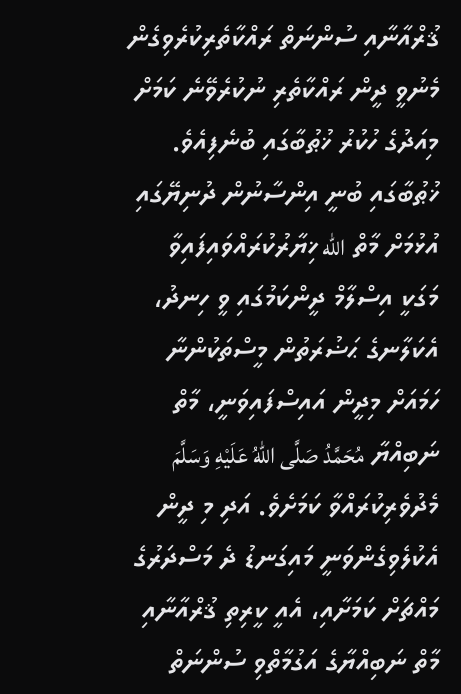ޤުރްއާނާއި ސުންނަތް ރައްކާތެރިކުރެވިގެން މެނުވީ ދީން ރައްކާތެރި ނުކުރެވޭނެ ކަމަށް މިއަދުގެ ހުކުރު ޚުޠުބާގައި ބުނެފިއެވެ.
ޚުޠުބާގައި ބުނީ އިންސާނުން ދުނިޔޭގައި އުޅުމަށް މާތް الله ޚިޔާރުކުރައްވައިފައިވާ މަގަކީ އިސްލާމް ދީންކަމުގައި ވީ ހިނދު، އެކަލާނގެ ޙަޟުރަތުން މީސްތަކުންނާ ހަމައަށް މިދީން އައިސްފައިވަނީ، މާތް ނަބިއްޔާ مُحَمَّدُ صَلَّى اللهُ عَلَيْهِ وَسَلَّمَ މެދުވެރިކުރައްވާ ކަމަށެވެ. އަދި މި ދީން އެކުލެވިގެންވަނީ މައިގަނޑު ދެ މަސްދަރުގެ މައްޗަށް ކަމަށާއި، އެއީ ކީރިތި ޤުރްއާނާއި މާތް ނަބިއްޔާގެ އަގުމާތްވި ސުންނަތް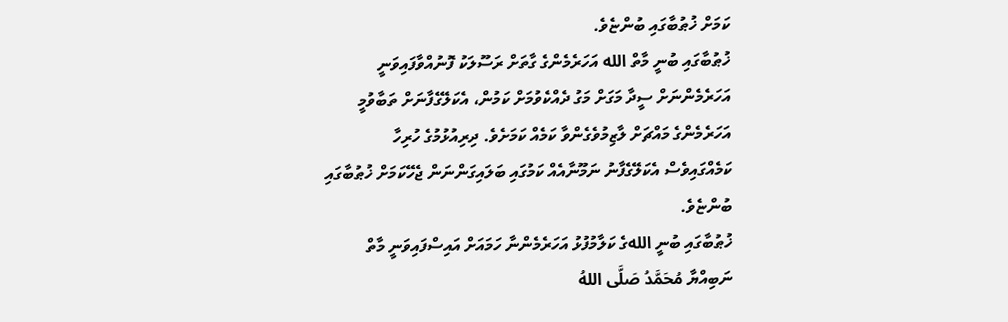ކަމަށް ޚުޠުބާގައި ބުންޏެވެ.
ޚުޠުބާގައި ބުނީ މާތް الله އަހަރެމެންގެ ގާތަށް ރަސޫލަކު ފޮނުއްވާފައިވަނީ އަހަރެމެންނަށް ސީދާ މަގަށް މަގު ދެއްކެވުމަށް ކަމުން، އެކަލޭގެފާނަށް ތަބާވުމީ އަހަރެމެންގެ މައްޗަށް ލާޒިމުވެގެންވާ ކަމެއް ކަމަށެވެ. ދިރިއުޅުމުގެ ހުރިހާ ކަމެއްގައިވެސް އެކަލޭގެފާނު ނަމޫނާއެއް ކަމުގައި ބަލައިގަންނަން ޖެހޭކަމަށް ޚުޠުބާގައި ބުންޏެވެ.
ޚުޠުބާގައި ބުނީ اللهގެ ކަލާމުފުޅު އަހަރެމެންނާ ހަމައަށް އައިސްފައިވަނީ މާތް ނަބިއްޔާ مُحَمَّدُ صَلَّى اللهُ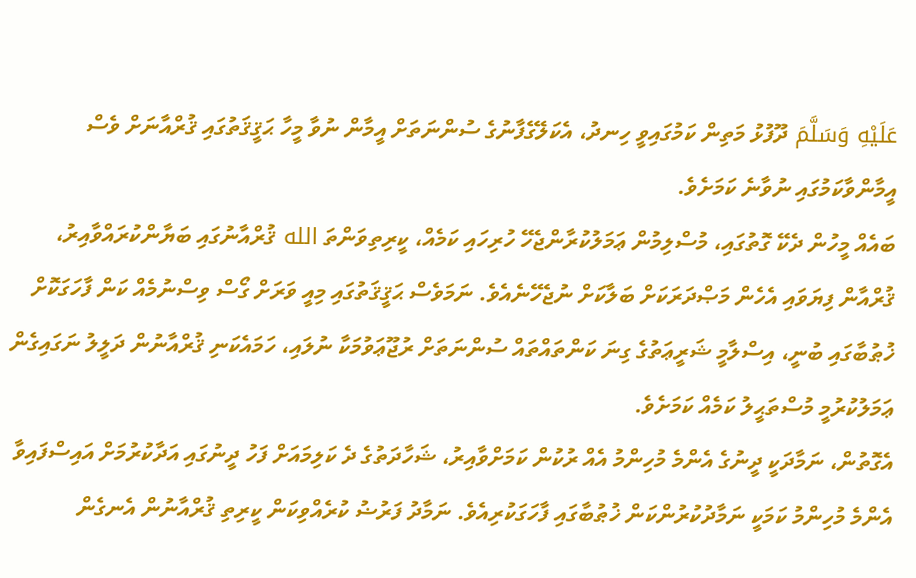عَلَيْهِ وَسَلَّمَ ދޫފުޅު މަތިން ކަމުގައިވީ ހިނދު، އެކަލޭގެފާނުގެ ސުންނަތަށް އީމާން ނުވާ މީހާ ޙަޤީޤަތުގައި ޤުރްއާނަށް ވެސް އީމާންވާކަމުގައި ނުވާނެ ކަމަށެވެ.
ބައެއް މީހުން ދެކޭ ގޮތުގައި، މުސްލިމުން ޢަމަލުކުރާންޖެހޭ ހުރިހައި ކަމެއް، ކީރިތިވަންތަ الله ޤުރްއާނުގައި ބަޔާންކުރައްވާއިރު، ޤުރްއާން ފިޔަވައި އެހެން މަޞްދަރަކަށް ބަލާކަށް ނުޖެހޭނެއެވެ. ނަމަވެސް ޙަޤީޤަތުގައި މިއީ ވަރަށް ގޯސް ވިސްނުމެއް ކަން ފާހަގަކޮށް ޚުޠުބާގައި ބުނީ، އިސްލާމީ ޝަރީޢަތުގެ ގިނަ ކަންތައްތައް ސުންނަތަށް ރުޖޫޢަވުމަކާ ނުލައި، ހަމައެކަނި ޤުރްއާނުން ދަލީލު ނަގައިގެން ޢަމަލުކުރުމީ މުސްތަޙީލު ކަމެއް ކަމަށެވެ.
އެގޮތުން، ނަމާދަކީ ދީނުގެ އެންމެ މުހިންމު އެއް ރުކުން ކަމަށްވާއިރު، ޝަހާދަތުގެ ދެ ކަލިމައަށް ފަހު ދީނުގައި އަދާކުރުމަށް އައިސްފައިވާ އެންމެ މުހިންމު ކަމަކީ ނަމާދުކުރުންކަން ޚުޠުބާގައި ފާހަގަކުރިއެވެ. ނަމާދު ފަރުޟު ކުރެއްވިކަން ކީރިތި ޤުރްއާނުން އެނގެން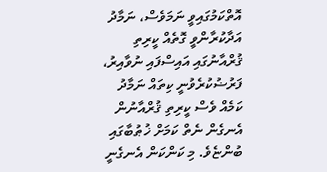އޮތްކަމުގައިވީ ނަމަވެސް، ނަމާދު އަދާކުރާންވީ ގޮތެއް ކީރިތި ޤުރްއާނުގައި އައިސްފައި ނުވާއިރު، ފަރުޟުކުރެވުނީ ކިތައް ނަމާދު ކަމެއް ވެސް ކީރިތި ޤުރްއާނުން އެނގެން ނެތް ކަމަށް ޚުޠުބާގައި ބުންޏެވެ. މި ކަންކަން އެނގެނީ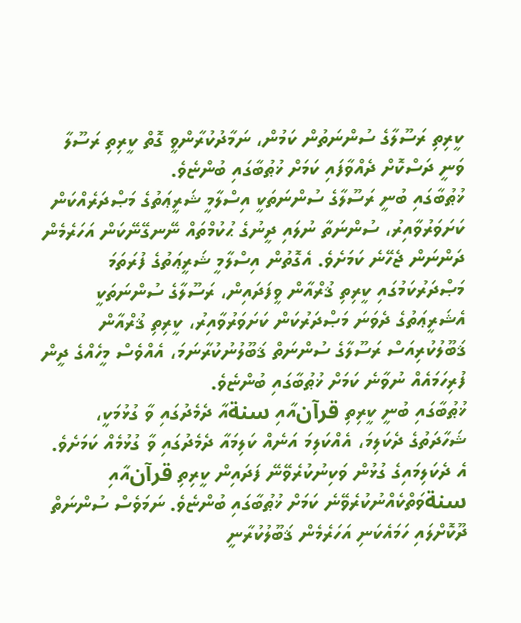ކީރިތި ރަސޫލާގެ ސުންނަތުން ކަމުން، ނަމާދުކުރާންވީ ގޮތް ކީރިތި ރަސޫލާ ވަނީ ދަސްކޮށް ދެއްވާފައި ކަމަށް ޚުޠުބާގައި ބުންޏެވެ.
ޚުޠުބާގައި ބުނީ ރަސޫލާގެ ސުންނަތަކީ އިސްލާމީ ޝަރީޢަތުގެ މަޞްދަރެއްކަން ކަށަވަރުވާއިރު، ސުންނަތާ ނުލައި ދީނުގެ ޙުކުމްތައް ނޭނގޭނޭކަން އަހަރެމެން ދަންނަން ޖެހޭނެ ކަމަށެވެ. އެގޮތުން އިސްލާމީ ޝަރީޢަތުގެ ފުރަތަމަ މަޞްދަރުކަމުގައި ކީރިތި ޤުރްއާން ވީފަދައިން، ރަސޫލާގެ ސުންނަތަކީ އެޝަރީޢަތުގެ ދެވަނަ މަޞްދަރުކަން ކަށަވަރުވާއިރު، ކީރިތި ޤުރްއާން ޤަބޫލުކުރިއަސް ރަސޫލާގެ ސުންނަތް ޤަބޫލުނުކުރާނަމަ، އެއްވެސް މީހެއްގެ ދީން ފުރިހަމައެއް ނުވާނެ ކަމަށް ޚުޠުބާގައި ބުންޏެވެ.
ޚުޠުބާގައި ބުނީ ކީރިތި قرآنއާއި سنةއާ ދެމެދުގައި ވާ ގުޅުމަކީ، ޝަހާދަތުގެ ދެކަލިމަ، އެއްކަލިމަ އަނެއް ކަލިމައާ ދެމެދުގައި ވާ ގުޅުމެއް ކަމަށެވެ. އެ ދެކަލިމައިގެ ގުޅުން ވަކިނުކުރެވޭނޭ ފަދައިން ކީރިތި قرآنއާއި سنةވަތްކެއްނުކުރެވޭނެ ކަމަށް ޚުޠުބާގައި ބުންޏެވެ. ނަމަވެސް ސުންނަތް ދޫކޮށްލައި ހަމައެކަނި އަހަރެމެން ޤަބޫލުކުރާނީ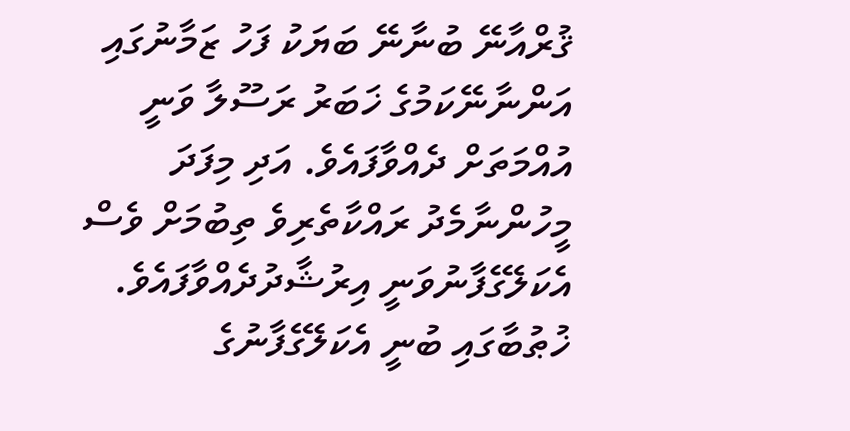ޤުރްއާނޭ ބުނާނޭ ބަޔަކު ފަހު ޒަމާނުގައި އަންނާނޭކަމުގެ ޚަބަރު ރަސޫލާ ވަނީ އުއްމަތަށް ދެއްވާފައެވެ. އަދި މިފަދަ މީހުންނާމެދު ރައްކާތެރިވެ ތިބުމަށް ވެސް އެކަލޭގެފާނުވަނީ އިރުޝާދުދެއްވާފައެވެ.
ޚުޠުބާގައި ބުނީ އެކަލޭގެފާނުގެ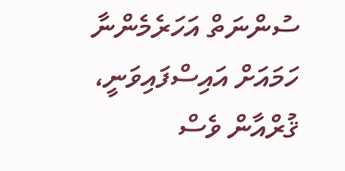ސުންނަތް އަހަރެމެންނާ ހަމައަށް އައިސްފައިވަނީ، ޤުރްއާން ވެސް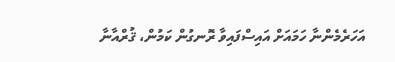އަހަރެމެންނާ ހަމައަށް އައިސްފައިވާ ރޮނގުން ކަމުން، ޤުރްއާނާ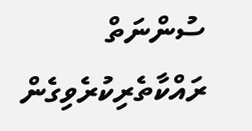ސުންނަތް ރައްކާތެރިކުރެވިގެން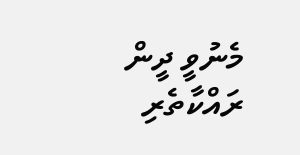މެނުވީ ދީން ރައްކާތެރި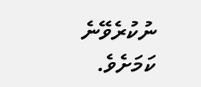ނުކުރެވޭނެ ކަމަށެވެ.